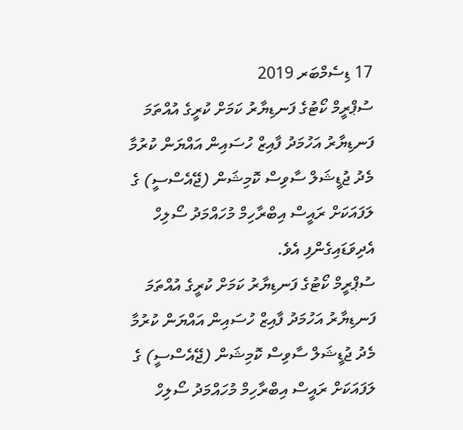17 ޑިސެމްބަރ 2019
ސުޕްރީމް ކޯޓުގެ ފަނޑިޔާރު ކަމަށް ކުރީގެ އުއްތަމަ ފަނޑިޔާރު އަހުމަދު ފާއިޒް ހުސައިން އައްޔަން ކުރުމާ މެދު ޖުޑީޝަލް ސާވިސް ކޮމިޝަން (ޖޭއެސްސީ) ގެ ލަފައަކަށް ރައީސް އިބްރާހިމް މުހައްމަދު ސޯލިހް އެދިވަޑައިގެންފި އެވެ.
ސުޕްރީމް ކޯޓުގެ ފަނޑިޔާރު ކަމަށް ކުރީގެ އުއްތަމަ ފަނޑިޔާރު އަހުމަދު ފާއިޒް ހުސައިން އައްޔަން ކުރުމާ މެދު ޖުޑީޝަލް ސާވިސް ކޮމިޝަން (ޖޭއެސްސީ) ގެ ލަފައަކަށް ރައީސް އިބްރާހިމް މުހައްމަދު ސޯލިހް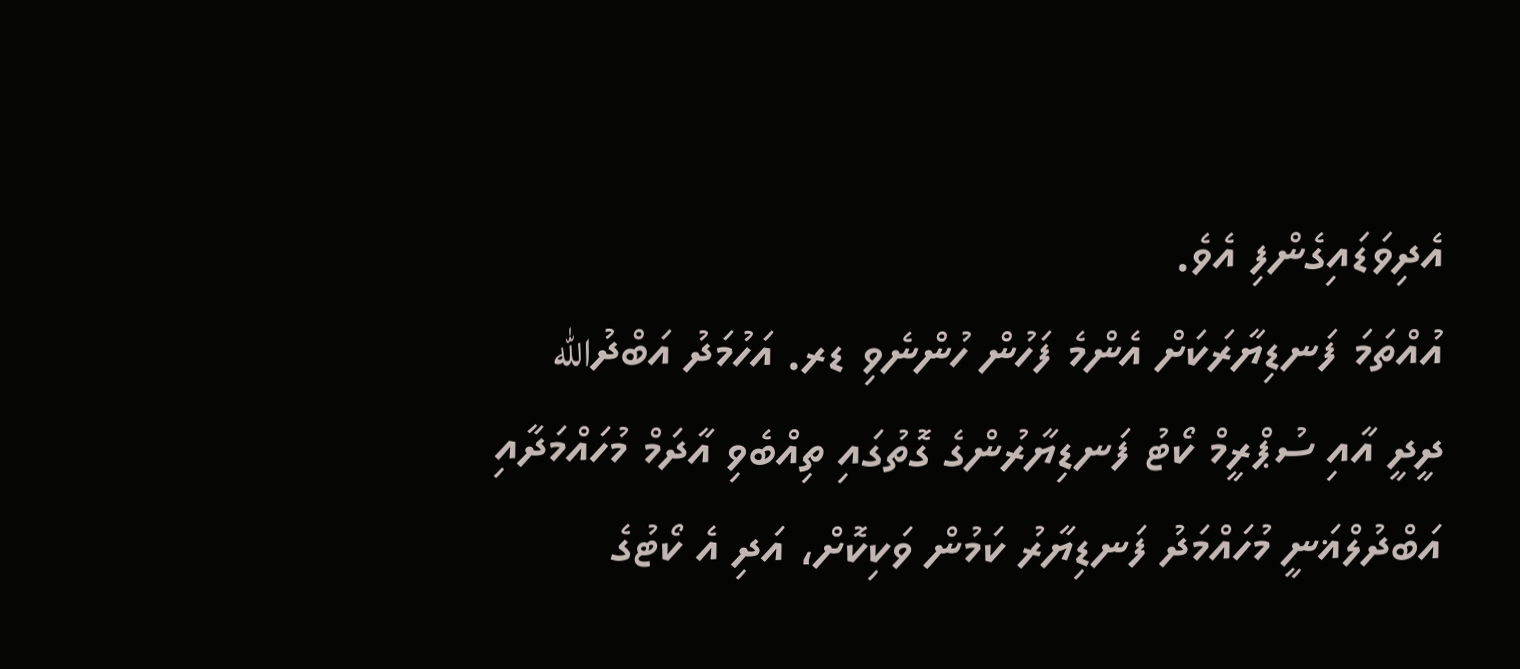އެދިވަޑައިގެންފި އެވެ.
އުއްތަމަ ފަނޑިޔާރަކަށް އެންމެ ފަހުން ހުންނެވި ޑރ. އަހުމަދު އަބްދުالله ދީދީ އާއި ސުޕްރީމް ކޯޓު ފަނޑިޔާރުންގެ ގޮތުގައި ތިއްބެވި އާދަމް މުހައްމަދާއި އަބްދުލްޣަނީ މުހައްމަދު ފަނޑިޔާރު ކަމުން ވަކިކޮށް، އަދި އެ ކޯޓުގެ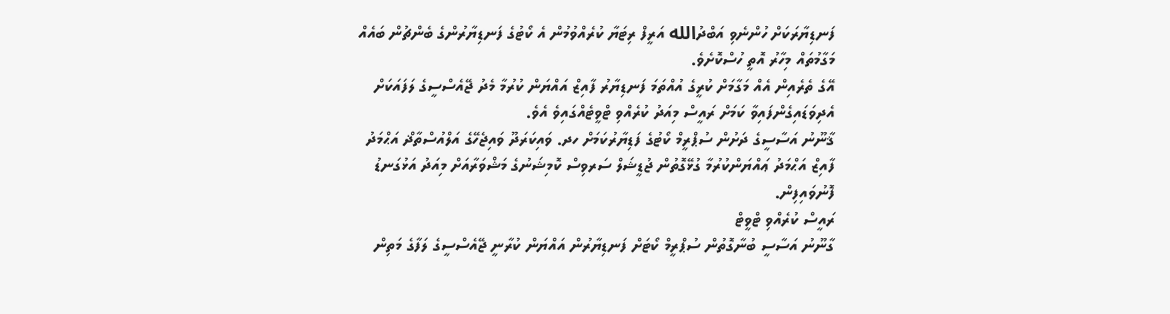ފަނޑިޔާރަކަށް ހުންނެވި އަބްދުالله އަރީފް ރިޓަޔާ ކުރެއްވުމުން އެ ކޯޓުގެ ފަނޑިޔާރުންގެ ބެންޗުން ބައެއް މަގާމުތައް މިހާރު އޮތީ ހުސްކޮށެވެ.
އޭގެ ތެރެއިން އެއް މަގާމަށް ކުރީގެ އުއްތަމަ ފަނޑިޔާރު ފާއިޒް އައްޔަން ކުރުމާ މެދު ޖޭއެސްސީގެ ލަފައަކަށް އެދިވަޑައިގެންފައިވާ ކަމަށް ރައީސް މިއަދު ކުރެއްވި ޓްވީޓެއްގައިވެ އެވެ.
ޤާނޫނު އަސާސީގެ ދަށުން ސުޕްރީމް ކޯޓުގެ ފަޑިޔާރުކަމަށް ހދ. ވައިކަރަދޫ ވައިޖެހޭގެ އަލްއުސްތާޛް އަޙްމަދު ފާއިޒް އަޙްމަދު ޢައްޔަންކުރުމާ ގުޅޭގޮތުން ޖުޑީޝަލް ސަރވިސް ކޮމިޝަނުގެ މަޝްވަރާއަށް މިއަދު އަޅުގަނޑު ފޮނުވައިފިން.
ރައީސް ކުރެއްވި ޓްވީޓް
ގާނޫނު އަސާސީ ބުނާގޮތުން ސުޕްރީމް ކޯޓަށް ފަނޑިޔާރުން އައްޔަން ކުރާނީ ޖޭއެސްސީގެ ލަފާގެ މަތިން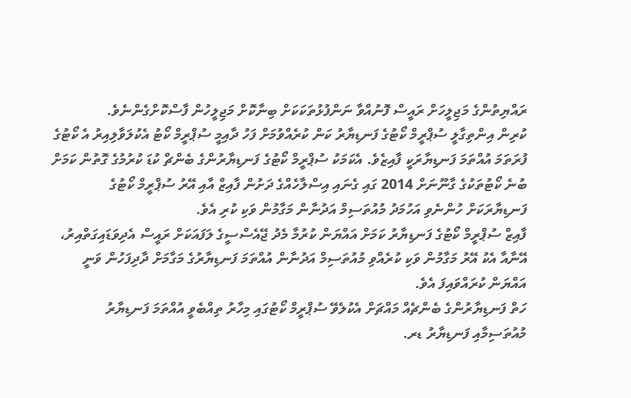ރައްޔިތުންގެ މަޖިލީހަށް ރައީސް ފޮނުއްވާ ނަންފުޅުތަކަކަށް ބިނާކޮށް މަޖިލީހުން ފާސްކޮށްގެންނެވެ.
ކުރިން އިންތިގާލީ ސުޕްރީމް ކޯޓުގެ ފަނޑިޔާރު ކަން ކުރެއްވުމަށް ފަހު ދާއިމީ ސުޕްރީމް ކޯޓު އެކުލަވާލިއިރު އެ ކޯޓުގެ ފުރަތަމަ އުއްތަމަ ފަނޑިޔާރަކީ ފާއިޒެވެ. އެކަމަކު ސުޕްރީމް ކޯޓުގެ ފަނޑިޔާރުންގެ ބެންޗް ކުޑަ ކުރުމުގެ ގޮތުން ކަމަށް ބުނެ ކޯޓުތަކުގެ ގާނޫނަށް 2014 ގައި ގެނައި އިސްލާހެއްގެ ދަށުން ފާއިޒް އާއި އޭރު ސުޕްރީމް ކޯޓުގެ ފަނޑިޔާރަކަށް ހުންނެވި އަހުމަދު މުއުތަސިމް އަދުނާން މަގާމުން ވަކި ކުރި އެވެ.
ފާއިޒް ސުޕްރީމް ކޯޓުގެ ފަނޑިޔާރު ކަމަށް އައްޔަން ކުރުމާ މެދު ޖޭއެސްސީގެ ލަފައަކަށް ރައީސް އެދިވަޑައިގަތްއިރު، އޭނާއާ އެކު އޭރު މަގާމުން ވަކި ކުރެއްވި މުއުތަސިމް އަދުނާން އުއްތަމަ ފަނޑިޔާރުގެ މަގާމަށް ދާދިފަހުން ވަނީ އައްޔަން ކުރައްވައިފަ އެވެ.
ހަތް ފަނޑިޔާރުންގެ ބެންޗެއް މައްޗަށް އެކުލެވޭ ސުޕްރީމް ކޯޓުގައި މިހާރު ތިއްބެވީ އުއްތަމަ ފަނޑިޔާރު މުއުތަސިމާއި ފަނޑިޔާރު ޑރ.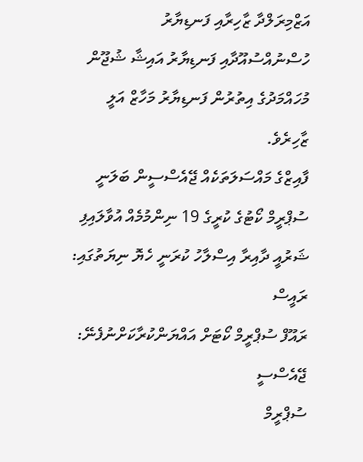އަޒްމިރަލްދާ ޒާހިރާއި ފަނޑިޔާރު ހުސްނުއްސުއޫދާއި ފަނޑިޔާރު އައިޝާ ޝުޖޫން މުހައްމަދުގެ އިތުރުން ފަނޑިޔާރު މަހާޒް އަލީ ޒާހިރެވެ.
ފާއިޒްގެ މައްސަލަތަކެއް ޖޭއެސްސީން ބަލަނީ
ސުޕްރީމް ކޯޓުގެ ކުރީގެ 19 ނިންމުމެއް އުވާލައިފި
ޝަރުއީ ދާއިރާ އިސްލާހު ކުރަނީ ހެޔޮ ނިޔަތުގައި: ރައީސް
ރައޫފް ސުޕްރީމް ކޯޓަށް އައްޔަންކުރާކަށްނުފެނޭ: ޖޭއެސްސީ
ސުޕްރީމް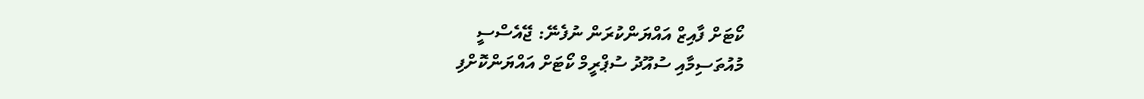ކޯޓަށް ފާއިޒް އައްޔަންކުރަން ނުފެނޭ: ޖޭއެސްސީ
މުއުތަސިމާއި ސުއޫދު ސުޕްރީމް ކޯޓަށް އައްޔަންކޮށްފި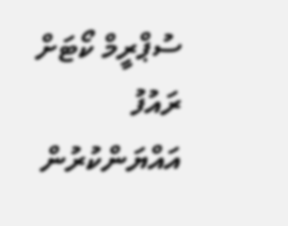ސުޕްރީމް ކޯޓަށް ރައުފު އައްޔަންކުރުން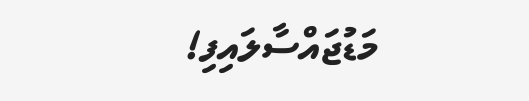މަޑުޖައްސާލައިފި!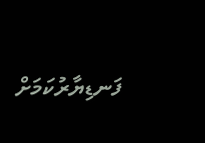ފަނޑިޔާރުކަމަށް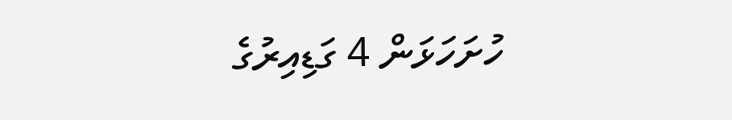ހުށަހަޅަން 4 ގަޑިއިރުގެ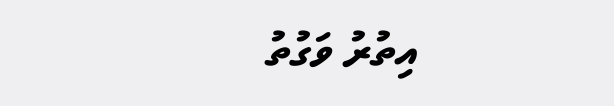އިތުރު ވަގުތު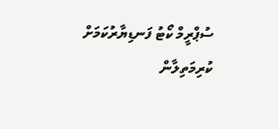ސުޕްރީމް ކޯޓު ފަނޑިޔާރުކަމަށް ކުރިމަތިލާން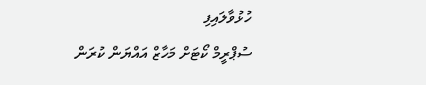ހުޅުވާލައިފި
ސުޕްރީމް ކޯޓަށް މަހާޒް އައްޔަން ކުރަން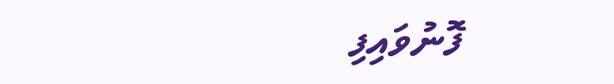ފޮނުވައިފި